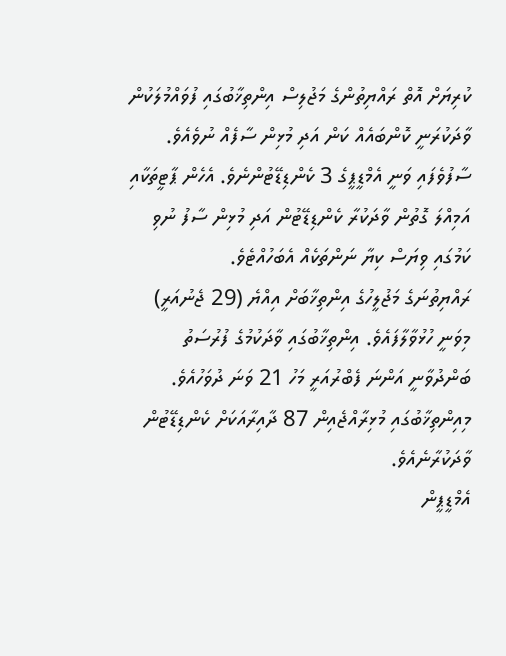ކުރިޔަށް އޮތް ރައްޔިތުންގެ މަޖުލިސް އިންތިޚާބުގައި ފުވައްމުލަކުން ވާދަކުރަނީ ކޮންބައެއް ކަން އަދި މުޅިން ސާފެއް ނުވެއެވެ. ސާފުވެފައި ވަނީ އެމްޑީޕީގެ 3 ކެންޑިޑޭޓުންނެވެ. އެހެން ޕާޓީތަކާއި އަމިއްލަ ގޮތުން ވާދަކުރާ ކެންޑިޑޭޓުން އަދި މުޅިން ސާފު ނުވި ކަމުގައި ވިޔަސް ކިޔާ ނަންތަކެއް އެބަހުއްޓެވެ.
ރައްޔިތުނަގެ މަޖުލީހުގެ އިންތިޚާބަށް އިއްޔެ (29 ޖެނުއަރީ) މިވަނީ ހުޅުވާލާފައެވެ. އިންތިޚާބުގައި ވާދަކުމުގެ ފުރުސަތު ބަންދުވާނީ އަންނަ ފެބްރުއަރީ މަހު 21 ވަނަ ދުވަހުއެވެ.
މިއިންތިޚާބުގައި މުޅިރާއްޖެއިން 87 ދާއިރާއަކަށް ކެންޑިޑޭޓުން ވާދަކުރާނެއެވެ.
އެމްޑީޕީން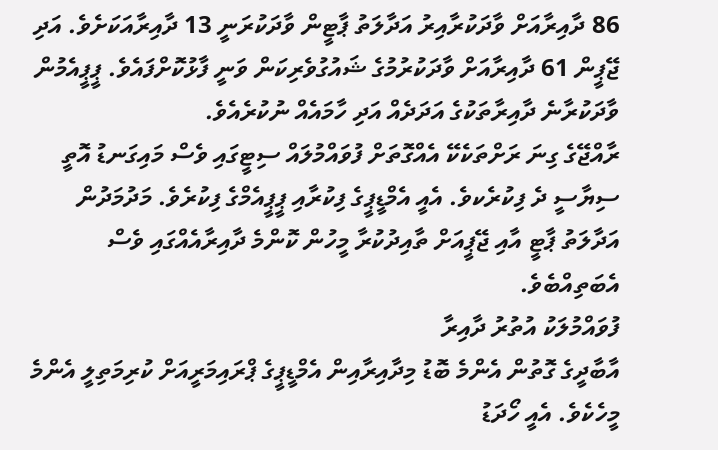86 ދާއިރާއަށް ވާދަކުރާއިރު އަދާލަތު ޕާޓީން ވާދަކުރަނީ 13 ދާއިރާއަކަށެވެ. އަދި ޖޭޕީން 61 ދާއިރާއަށް ވާދަކުރުމުގެ ޝައުގުވެރިކަން ވަނީ ފާޅުކޮށްފައެވެ. ޕީޕީއެމުން ވާދަކުރާނެ ދާއިރާތަކުގެ އަދަދެއް އަދި ހާމައެއް ނުކުރެއެވެ.
ރާއްޖޭގެ ގިނަ ރަށްތަކެކޭ އެއްގޮތަށް ފުވައްމުލައް ސިޓީގައި ވެސް މައިގަނޑު އޮތީ ސިޔާސީ ދެ ފިކުރެކވެ. އެއީ އެމްޑީޕީގެ ފިކުރާއި ޕީޕީއެމްގެ ފިކުރެވެ. މަދުމަދުން އަދާލަތު ޕާޓީ އާއި ޖޭޕީއަށް ތާއިދުކުރާ މީހުން ކޮންމެ ދާއިރާއެއްގައި ވެސް އެބަތިއްބެވެ.
ފުވައްމުލަކު އުތުރު ދާއިރާ
އާބާދީގެ ގޮތުން އެންމެ ބޮޑު މިދާއިރާއިން އެމްޑީޕީގެ ޕްރައިމަރީއަށް ކުރިމަތިލީ އެންމެ މީހެކެވެ. އެއީ ހޯދަޑު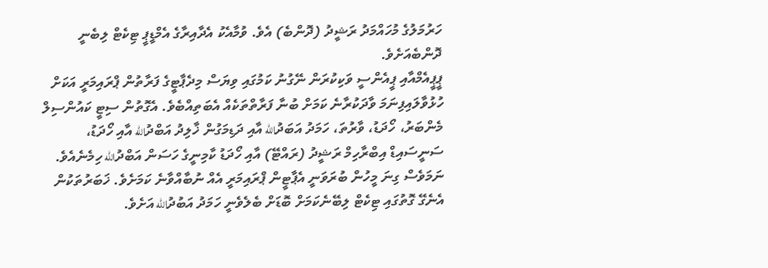ހަރުމަލުގެ މުހައްމަދު ރަޝީދު (ދޮންބެ) އެވެ. ވުމާއެކު އެދާއިރާގެ އެމްޑީޕީ ޓިކެޓް ލިބެނީ ދޮންބެއަށެވެ.
ޕީޕީއެމްއާއި ޕީއެންސީ ވަކިކުރަން ނޭގުނު ކަމުގައި ވިޔަސް މިދެޕާޓީގެ ފަރާތުން ޕްރައިމަރީ އަކަށް ހުޅުވާލައިފިނަމަ ވާދަކުރާނެ ކަމަށް ބުނާ ފަރާތްތަކެއް އެބަތިއްބެވެ. އެގޮތުން ސިޓީ ކައުންސިލް މެންބަރު، ހޯދަޑު، ވާރުތަ، ހަމަދު އަބަދުالله އާއި ދަޑިމަގުން ޚާލިދު އަބްދުالله އާއި ހޯދަޑު، ސަނީސައިޑް އިބްރާހިމް ރަޝީދު (ރައްޓޭ) އާއި ހޯދަޑު ކާމިނީގެ ހަސަން އަބްދުالله ހިމެނެއެވެ.
ނަމަވެސް ގިނަ މީހުން ބުރަވަނީ އެޕާޓީން ޕްރައިމަރީ އެއް ނުބާއްވާނެ ކަމަށެވެ. ޚަބަރުތަކުން އެނެގޭ ގޮތުގައި ޓިކެޓް ލިބޭނެކަމަށް ބޮޑަށް ބެލެވެނީ ހަމަދު އަބުދުالله އަށެވެ.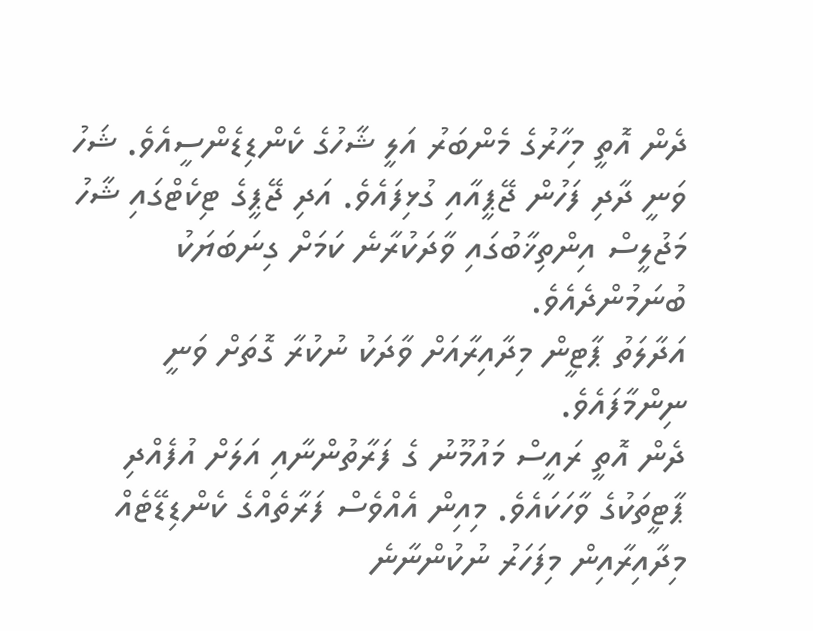ދެން އޮތީ މިހާރުގެ މެންބަރު އަލީ ޝާހުގެ ކެންޑިޑެންސީއެވެ. ޝަހު ވަނީ ދާދި ފަހުން ޖޭޕީއާއި ގުޅިފައެވެ. އަދި ޖޭޕީގެ ޓިކެޓްގައި ޝާހު މަޖުލީސް އިންތިޚާބުގައި ވާދަކުރާނެ ކަމަށް ގިނަބަޔަކު ބުނަމުންދެއެވެ.
އަދާލަތު ޕާޓީން މިދާއިރާއަށް ވާދަކު ނުކުރާ ގޮތަށް ވަނީ ނިންމާފައެވެ.
ދެން އޮތީ ރައީސް މައުމޫނު ގެ ފަރާތުންނާއި އަލަށް އުފެއްދި ޕާޓީތަކުގެ ވާހަކައެވެ. މިއިން އެއްވެސް ފަރާތެއްގެ ކެންޑިޑޭޓެއް މިދާއިރާއިން މިފަހަރު ނުކުންނާނެ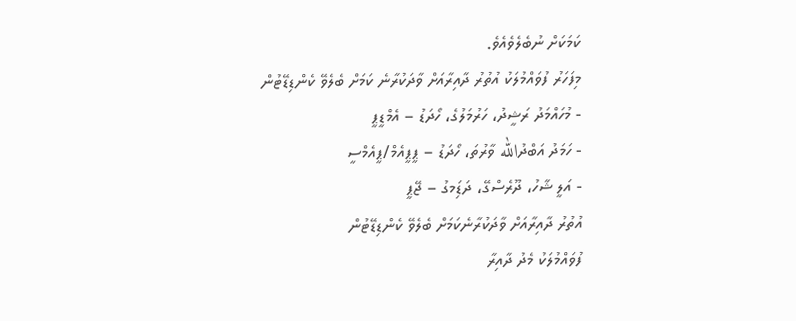ކަމަކަށް ނުބެލެވެއެވެ.
މިފަހަރު ފުވައްމުލަކު އުތުރު ދާއިރާއަށް ވާދަކުރާނެ ކަމަށް ބެލެވޭ ކެންޑިޑޭޓުން
- މުހައްމަދު ރަޝީދު، ހަރުމަލުގެ، ހޯދަޑު – އެމްޑީޕީ
- ހަމަދު އަބްދުالله ވާރުތަ، ހޯދަޑު – ޕީޕީއެމް/ޕީއެމްސީ
- އަލީ ޝާހު، ދޫރެސްގޭ، ދަޑިަމގު – ޖޭޕީ
އުތުރު ދާއިރާއަށް ވާދަކުރާނެކަމަށް ބެލެވޭ ކެންޑިޑޭޓުން
ފުވައްމުލަކު މެދު ދާއިރާ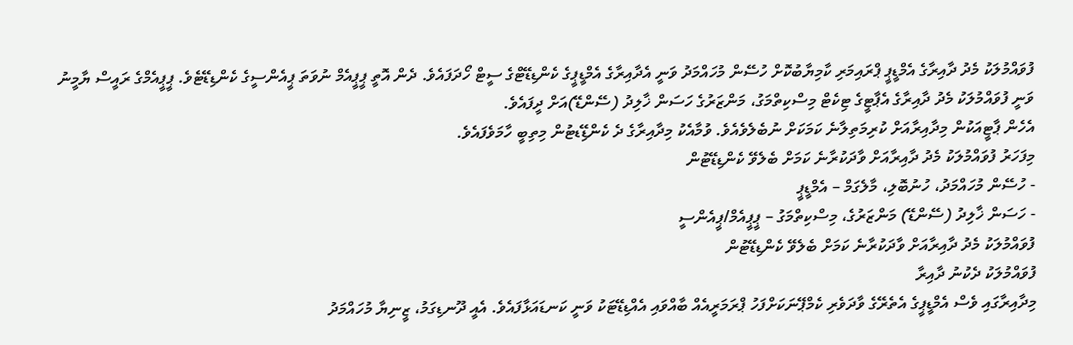ފުވައްމުލަކު މެދު ދާއިރާގެ އެމްޑީޕީ ޕްރައިމަރި ކާމިޔާބުކޮށް ހުސޭން މުހައްމަދު ވަނީ އެދާއިރާގެ އެމްޑީޕީގެ ކެންޑިޑޭޓްގެ ސީޓް ހޯދަފައެވެ. ދެން އޮތީ ޕީޕީއެމް ނުވަތަ ޕީއެންސީގެ ކެންޑިޑޭޓެވެ. ޕީޕީއެމްގެ ރައީސް ޔާމީނު ވަނީ ފުވައްމުލަކު މެދު ދާއިރާގެ އެޕާޓީގެ ޓިކެޓް މިސްކިތްމަގު، މަންޒަރުގެ ހަސަން ޚާލިދު (ސޭންޑޭ)އަށް ދީފައެވެ.
އެހެން ޕާޓީއަކުން މިދާއިރާއަށް ކުރިމަތިލާނެ ކަމަކަށް ނުބެލެވެއެވެ. ވުމާއެކު މިދާއިރާގެ ދެ ކެންޑިޭޑޓުން މިތިބީ ހާމަވެފައެވެ.
މިފަހަރު ފުވައްމުލަކު މެދު ދާއިރާއަށް ވާދަކުރާނެ ކަމަށް ބެލެވޭ ކެންޑިޑޭޓުން
- ހުސޭން މުހައްމަދު، ހުނުބޮލި، މާލެގަމް – އެމްޑީޕީ
- ހަސަން ޚާލިދު (ސޭންޑޭ) މަންޒަރުގެ، މިސްކިތްމަގު – ޕީޕީއެމް/ޕީއެންސީ
ފުވައްމުލަކު މެދު ދާއިރާއަށް ވާދަކުރާނެ ކަމަށް ބެލެވޭ ކެންޑިޑޭޓުން
ފުވައްމުލަކު ދެކުނު ދާއިރާ
މިދާއިރާގައި ވެސް އެމްޑީޕީގެ އެތެރޭގެ ވާދަވެރި ކެމްޕޭނަކަށްފަހު ޕްރަމަރީއެއް ބާއްވައި އެއްޑިޑޭޓަކު ވަނީ ކަނޑައަޅާފައެވެ. އެއީ ދޫނޑިގަމު، ޒީނިޔާ މުހައްމަދު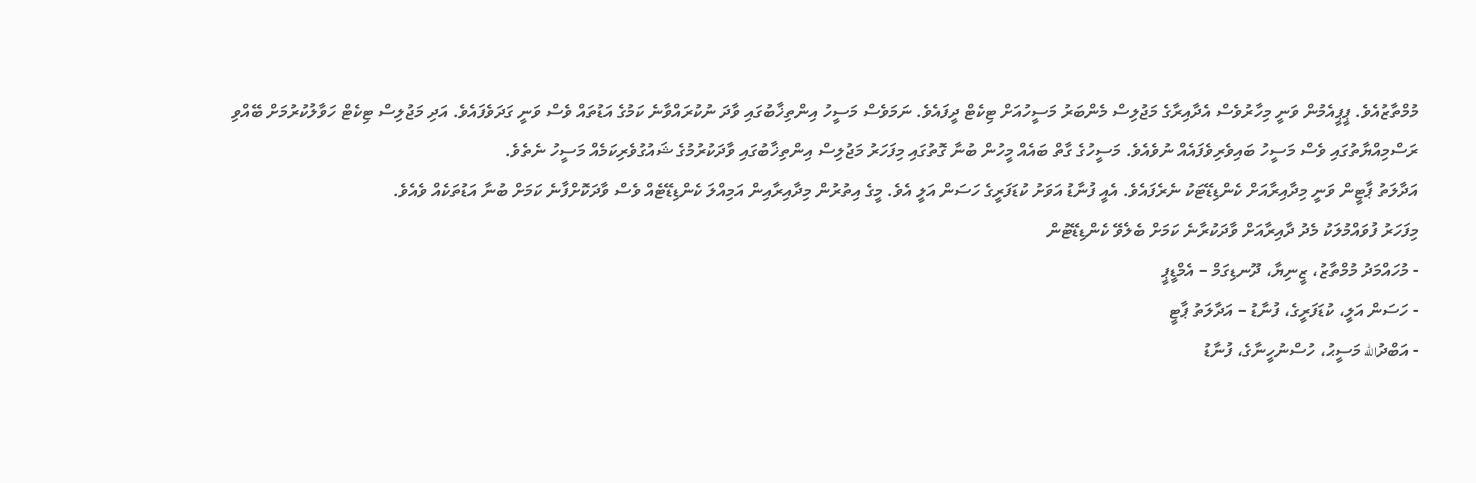މުމްތާޒުއެވެ. ޕީޕީއެމުން ވަނީ މިހާރުވެސް އެދާއިރާގެ މަޖުލިސް މެންބަރު މަސީހުއަށް ޓިކެޓް ދީފައެވެ. ނަމަވެސް މަސީހު އިންތިޚާބުގައި ވާދަ ނުކުރައްވާނެ ކަމުގެ އަޑުތައް ވެސް ވަނީ ގަދަވެފައެވެ. އަދި މަޖުލިސް ޓިކެޓް ހަވާލުކުރުމަށް ބޭއްވި ރަސްމިއްޔާތުގައި ވެސް މަސީހު ބައިވެރިވެފައެއް ނުވެއެވެ. މަސީހުގެ ގާތް ބައެއް މީހުން ބުނާ ގޮތުގައި މިފަހަރު މަޖުލިސް އިންތިޚާބުގައި ވާދަކުރުމުގެ ޝައުގުވެރިކަމެއް މަސީހު ނެތެވެ.
އަދާލަތު ޕާޓީން ވަނީ މިދާއިރާއަށް ކެންޑިޑޭޓަކު ނެރެފައެވެ. އެއީ ފުނާޑު އަވަށު ކުޑަފަރީގެ ހަސަން އަލީ އެވެ. މީގެ އިތުރުން މިދާއިރާއިން އަމިއްލަ ކެންޑިޑޭޓެއް ވެސް ވާދަކޮށްފާނެ ކަމަށް ބުނާ އަޑުތަކެއް ވެއެވެ.
މިފަހަރު ފުވައްމުލަކު މެދު ދާއިރާއަށް ވާދަކުރާނެ ކަމަށް ބެލެވޭ ކެންޑިޑޭޓުން
- މުހައްމަދު މުމްތާޒު، ޒީނިޔާ، ދޫނޑިގަމް – އެމްޑީޕީ
- ހަސަން އަލީ، ކުޑަފަރީގެ، ފުނާޑު – އަދާލަތު ޕާޓީ
- އަބްދުالله މަސީޙު، ހުސްނުހީނާގެ، ފުނާޑު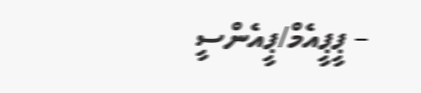– ޕީޕީއެމް/ޕީއެންސީ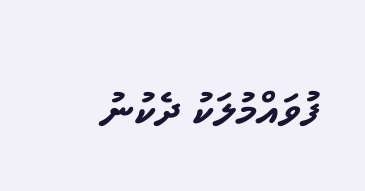ފުވައްމުލަކު ދެކުނު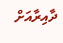ދާއިރާއަށް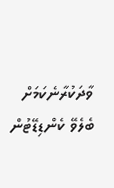ވާދަކުރާނެކަމަށް ބެލެވޭ ކެންޑިޑޭޓުން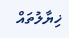ޚިޔާލުތައް